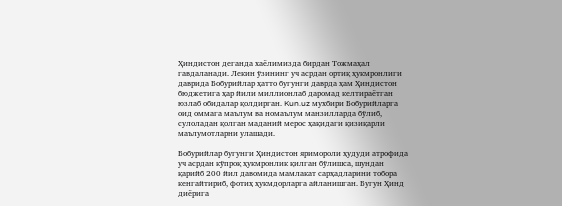Ҳиндистон деганда хаёлимизда бирдан Тожмаҳал гавдаланади. Лекин ўзининг уч асрдан ортиқ ҳукмронлиги даврида Бобурийлар ҳатто бугунги даврда ҳам Ҳиндистон бюджетига ҳар йили миллионлаб даромад келтираётган юзлаб обидалар қолдирган. Kun.uz мухбири Бобурийларга оид оммага маълум ва номаълум манзилларда бўлиб, сулоладан қолган маданий мерос ҳақидаги қизиқарли маълумотларни улашади.

Бобурийлар бугунги Ҳиндистон яримороли ҳудуди атрофида уч асрдан кўпроқ ҳукмронлик қилган бўлишса, шундан қарийб 200 йил давомида мамлакат сарҳадларини тобора кенгайтириб, фотиҳ ҳукмдорларга айланишган. Бугун Ҳинд диёрига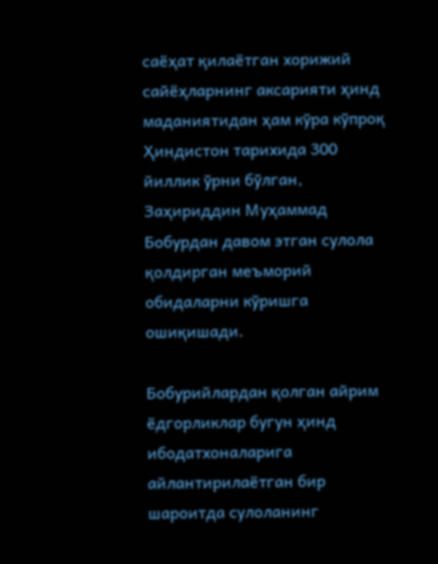саёҳат қилаётган хорижий сайёҳларнинг аксарияти ҳинд маданиятидан ҳам кўра кўпроқ Ҳиндистон тарихида 300 йиллик ўрни бўлган, Заҳириддин Муҳаммад Бобурдан давом этган сулола қолдирган меъморий обидаларни кўришга ошиқишади.

Бобурийлардан қолган айрим ёдгорликлар бугун ҳинд ибодатхоналарига айлантирилаётган бир шароитда сулоланинг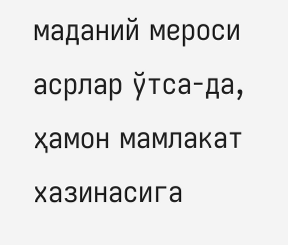маданий мероси асрлар ўтса-да, ҳамон мамлакат хазинасига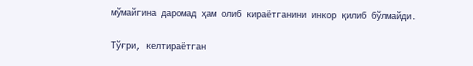мўмайгина даромад ҳам олиб кираётганини инкор қилиб бўлмайди.

Тўғри, келтираётган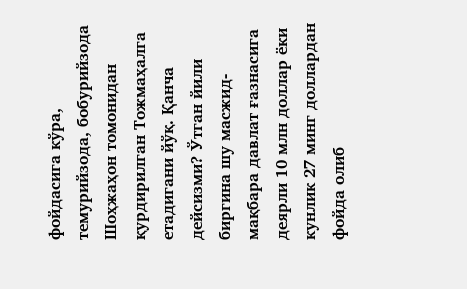фойдасига кўра, темурийзода, бобурийзода Шоҳжаҳон томонидан қурдирилган Тожмаҳалга етадигани йўқ. Қанча дейсизми? Ўтган йили биргина шу масжид-мақбара давлат ғазнасига деярли 10 млн доллар ёки кунлик 27 минг доллардан фойда олиб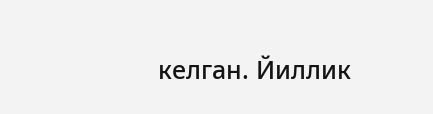келган. Йиллик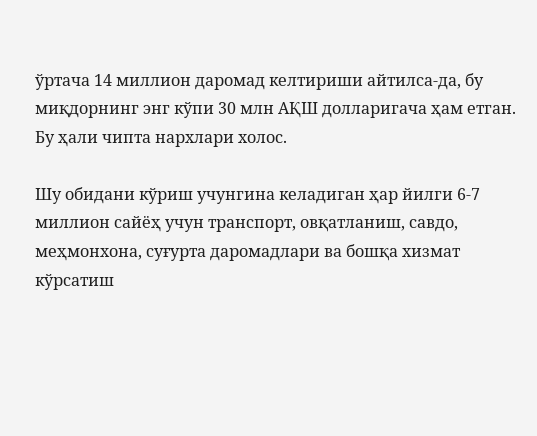ўртача 14 миллион даромад келтириши айтилса-да, бу миқдорнинг энг кўпи 30 млн АҚШ долларигача ҳам етган. Бу ҳали чипта нархлари холос.

Шу обидани кўриш учунгина келадиган ҳар йилги 6-7 миллион сайёҳ учун транспорт, овқатланиш, савдо, меҳмонхона, суғурта даромадлари ва бошқа хизмат кўрсатиш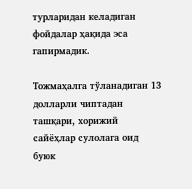турларидан келадиган фойдалар ҳақида эса гапирмадик.

Тожмаҳалга тўланадиган 13 долларли чиптадан ташқари, хорижий сайёҳлар сулолага оид буюк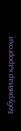Бобурийлар қароргоҳи